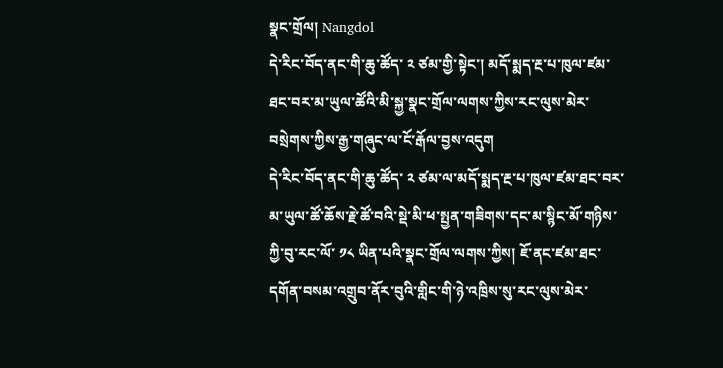སྣང་གྲོལ། Nangdol
དེ་རིང་བོད་ནང་གི་ཆུ་ཚོད་ ༢ ཙམ་གྱི་སྟེང་། མདོ་སྨད་རྔ་པ་ཁུལ་ཛམ་ཐང་བར་མ་ཡུལ་ཚོའི་མི་སྐྱ་སྣང་གྲོལ་ལགས་ཀྱིས་རང་ལུས་མེར་བསྲེགས་ཀྱིས་རྒྱ་གཞུང་ལ་ངོ་རྒོལ་བྱས་འདུག
དེ་རིང་བོད་ནང་གི་ཆུ་ཚོད་ ༢ ཙམ་ལ་མདོ་སྨད་རྔ་པ་ཁུལ་ཛམ་ཐང་བར་མ་ཡུལ་ཚོ་ཆོས་རྗེ་ཚོ་བའི་སྡེ་མི་ཕ་སྤྱན་གཟིགས་དང་མ་སྙིང་མོ་གཉིས་ཀྱི་བུ་རང་ལོ་ ༡༨ ཡིན་པའི་སྣང་གྲོལ་ལགས་ཀྱིས། ཇོ་ནང་ཛམ་ཐང་དགོན་བསམ་འགྲུབ་ནོར་བུའི་གླིང་གི་ཉེ་འཁྲིས་སུ་རང་ལུས་མེར་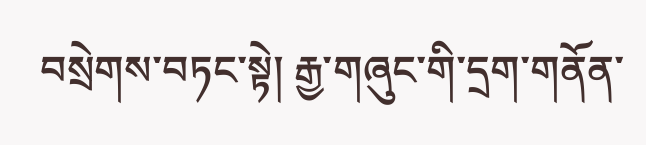བསྲེགས་བཏང་སྟེ། རྒྱ་གཞུང་གི་དྲག་གནོན་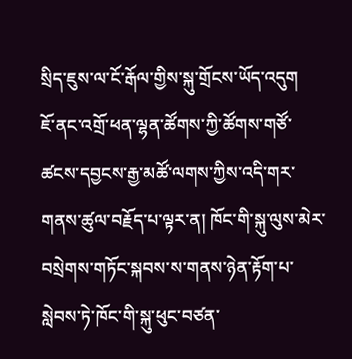སྲིད་ཇུས་ལ་ངོ་རྒོལ་གྱིས་སྐུ་གྲོངས་ཡོད་འདུག
ཇོ་ནང་འགྲོ་ཕན་ལྷན་ཚོགས་ཀྱི་ཚོགས་གཙོ་ཚངས་དབྱངས་རྒྱ་མཚོ་ལགས་ཀྱིས་འདི་གར་གནས་ཚུལ་བརྗོད་པ་ལྟར་ན། ཁོང་གི་སྐུ་ལུས་མེར་བསྲེགས་གཏོང་སྐབས་ས་གནས་ཉེན་རྟོག་པ་སླེབས་ཏེ་ཁོང་གི་སྐུ་ཕུང་བཙན་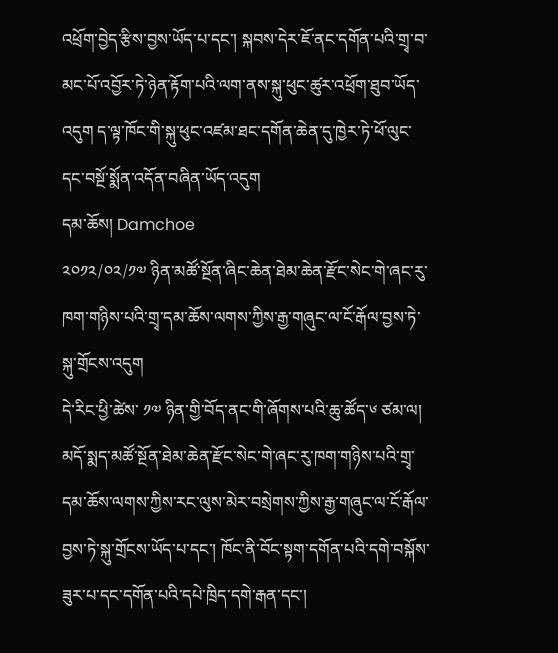འཕྲོག་བྱེད་རྩིས་བྱས་ཡོད་པ་དང་། སྐབས་དེར་ཇོ་ནང་དགོན་པའི་གྲྭ་བ་མང་པོ་འབྱོར་ཏེ་ཉེན་རྟོག་པའི་ལག་ནས་སྐུ་ཕུང་ཚུར་འཕྲོག་ཐུབ་ཡོད་འདུག ད་ལྟ་ཁོང་གི་སྐུ་ཕུང་འཛམ་ཐང་དགོན་ཆེན་དུ་ཁྱེར་ཏེ་ཕོ་ལུང་དང་བསྔོ་སྨོན་འདོན་བཞིན་ཡོད་འདུག
དམ་ཆོས། Damchoe
༢༠༡༢/༠༢/༡༧ ཉིན་མཚོ་སྔོན་ཞིང་ཆེན་ཐེམ་ཆེན་རྫོང་སེང་གེ་ཞང་རུ་ཁག་གཉིས་པའི་གྲྭ་དམ་ཆོས་ལགས་ཀྱིས་རྒྱ་གཞུང་ལ་ངོ་རྒོལ་བྱས་ཏེ་སྐུ་གྲོངས་འདུག
དེ་རིང་ཕྱི་ཚེས་ ༡༧ ཉིན་གྱི་བོད་ནང་གི་ཞོགས་པའི་ཆུ་ཚོད་༦ ཙམ་ལ། མདོ་སྨད་མཚོ་སྔོན་ཐེམ་ཆེན་རྫོང་སེང་གེ་ཞང་རུ་ཁག་གཉིས་པའི་གྲྭ་དམ་ཆོས་ལགས་ཀྱིས་རང་ལུས་མེར་བསྲེགས་ཀྱིས་རྒྱ་གཞུང་ལ་ངོ་རྒོལ་བྱས་ཏེ་སྐུ་གྲོངས་ཡོད་པ་དང་། ཁོང་ནི་བོང་སྟག་དགོན་པའི་དགེ་བསྐོས་ཟུར་པ་དང་དགོན་པའི་དཔེ་ཁྲིད་དགེ་རྒན་དང་།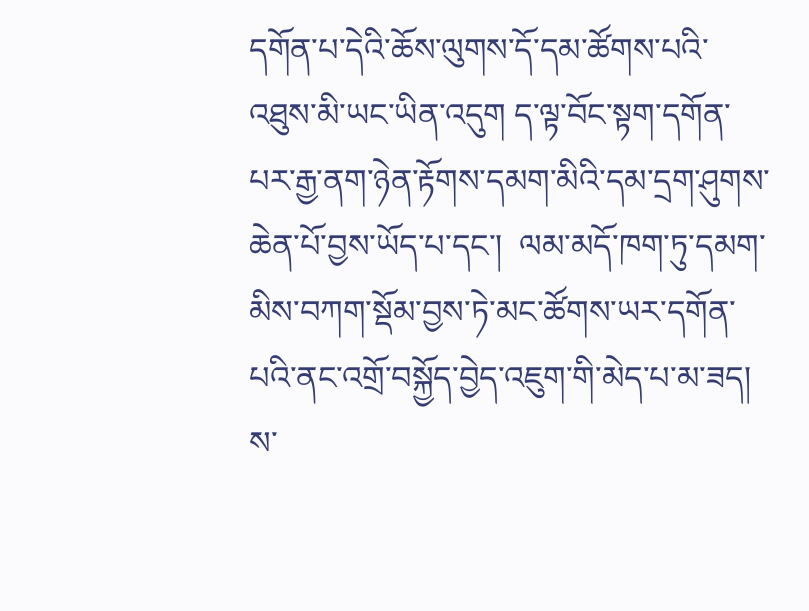དགོན་པ་དེའི་ཆོས་ལུགས་དོ་དམ་ཚོགས་པའི་འཐུས་མི་ཡང་ཡིན་འདུག ད་ལྟ་བོང་སྟག་དགོན་པར་རྒྱ་ནག་ཉེན་རྟོགས་དམག་མིའི་དམ་དྲག་ཤུགས་ཆེན་པོ་བྱས་ཡོད་པ་དང་།  ལམ་མདོ་ཁག་ཏུ་དམག་མིས་བཀག་སྡོམ་བྱས་ཏེ་མང་ཚོགས་ཡར་དགོན་པའི་ནང་འགྲོ་བསྐྱོད་བྱེད་འཇུག་གི་མེད་པ་མ་ཟད། ས་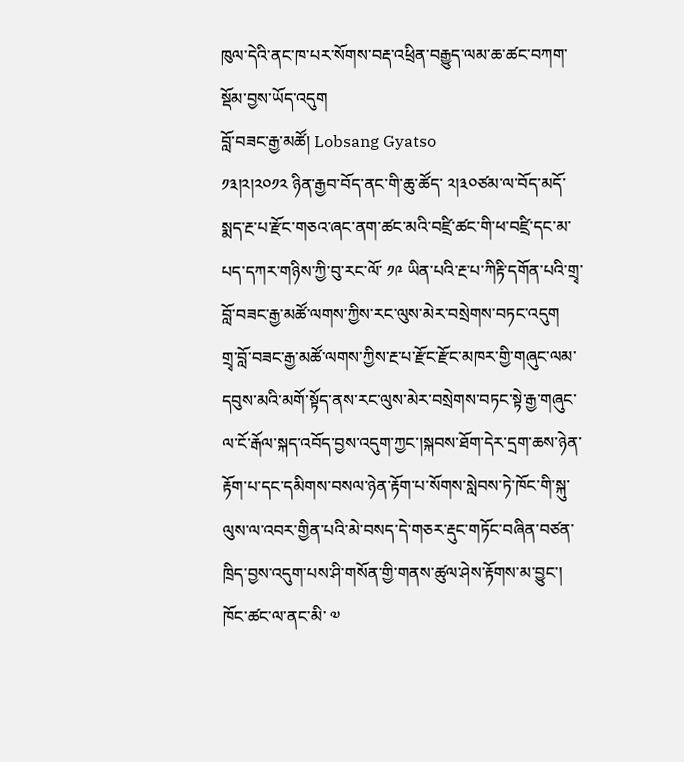ཁུལ་དེའི་ནང་ཁ་པར་སོགས་བརྡ་འཕྲིན་བརྒྱུད་ལམ་ཆ་ཚང་བཀག་སྡོམ་བྱས་ཡོད་འདུག
བློ་བཟང་རྒྱ་མཚོ། Lobsang Gyatso
༡༣།༢།༢༠༡༢ ཉིན་རྒྱབ་བོད་ནང་གི་ཆུ་ཚོད་ ༢།༣༠ཙམ་ལ་བོད་མདོ་སྨད་རྔ་པ་རྫོང་གཅའ་ཞང་ནག་ཚང་མའི་བཛྲི་ཚང་གི་ཕ་བཛྲི་དང་མ་པད་དཀར་གཉིས་ཀྱི་བུ་རང་ལོ་ ༡༩ ཡིན་པའི་རྔ་པ་ཀིརྟི་དགོན་པའི་གྲྭ་བློ་བཟང་རྒྱ་མཚོ་ལགས་ཀྱིས་རང་ལུས་མེར་བསྲེགས་བཏང་འདུག
གྲྭ་བློ་བཟང་རྒྱ་མཚོ་ལགས་ཀྱིས་རྔ་པ་རྫོང་རྫོང་མཁར་གྱི་གཞུང་ལམ་དབུས་མའི་མགོ་སྟོད་ནས་རང་ལུས་མེར་བསྲེགས་བཏང་སྟེ་རྒྱ་གཞུང་ལ་ངོ་རྒོལ་སྐད་འབོད་བྱས་འདུག་ཀྱང་།སྐབས་ཐོག་དེར་དྲག་ཆས་ཉེན་རྟོག་པ་དང་དམིགས་བསལ་ཉེན་རྟོག་པ་སོགས་སླེབས་ཏེ་ཁོང་གི་སྐུ་ལུས་ལ་འབར་གྱིན་པའི་མེ་བསད་དེ་གཅར་རྡུང་གཏོང་བཞིན་བཙན་ཁྲིད་བྱས་འདུག་པས་ཤི་གསོན་གྱི་གནས་ཚུལ་ཤེས་རྟོགས་མ་བྱུང་། ཁོང་ཚང་ལ་ནང་མི་ ༧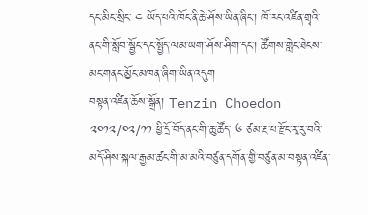དང་མིང་སྲིང་ ༤ ཡོད་པའི་ཁོང་ནི་ཆེ་ཤོས་ཡིན་ཞིང་། ཁོ་རང་འཛིན་གྲྭའི་ནང་གི་སློབ་སྦྱོང་དང་སྤྱོད་ལམ་ཡག་ཤོས་ཤིག་དང་། ཚོགས་གླེང་ཐེངས་མང་གནང་མྱོང་མཁན་ཞིག་ཡིན་འདུག
བསྟན་འཛིན་ཆོས་སྒྲོན། Tenzin Choedon
༢༠༡༢/༠༢/༡༡ ཕྱི་དྲོ་བོད་ནང་གི་ཆུ་ཚོད་ ༦ ཙམ་རྔ་པ་རྫོང་རྭ་རུ་བའི་མདོ་ཤིས་སྐལ་རྒྱམ་ཚང་གི་མ་མའི་བཙུན་དགོན་གྱི་བཙུན་མ་བསྟན་འཛིན་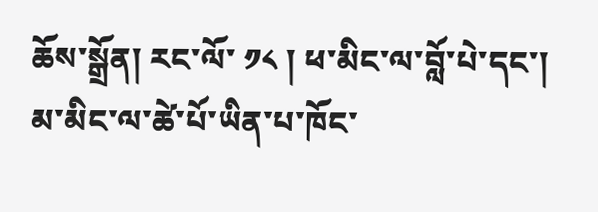ཆོས་སྒྲོན། རང་ལོ་ ༡༨ ། ཕ་མིང་ལ་བློ་པེ་དང་། མ་མིང་ལ་ཚེ་པོ་ཡིན་པ་ཁོང་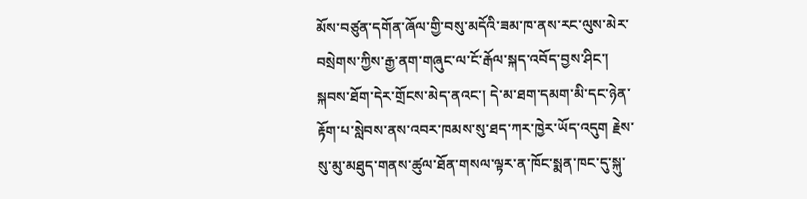མོས་བཙུན་དགོན་ཞོལ་གྱི་བསུ་མདོའི་ཟམ་ཁ་ནས་རང་ལུས་མེར་བསྲེགས་ཀྱིས་རྒྱ་ནག་གཞུང་ལ་ངོ་རྒོལ་སྐད་འབོད་བྱས་ཤིང་། སྐབས་ཐོག་དེར་གྲོངས་མེད་ནའང་། དེ་མ་ཐག་དམག་མི་དང་ཉེན་རྟོག་པ་སླེབས་ནས་འབར་ཁམས་སུ་ཐད་ཀར་ཁྱེར་ཡོད་འདུག རྗེས་སུ་མུ་མཐུད་གནས་ཚུལ་ཐོན་གསལ་ལྟར་ན་ཁོང་སྨན་ཁང་དུ་སྐུ་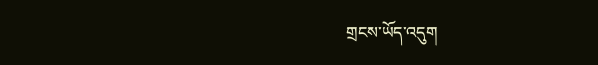གྲངས་ཡོད་འདུག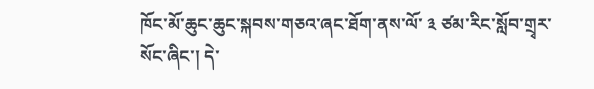ཁོང་མོ་ཆུང་ཆུང་སྐབས་གཅའ་ཞང་ཐོག་ནས་ལོ་ ༣ ཙམ་རིང་སློབ་གྲྭར་སོང་ཞིང་། དེ་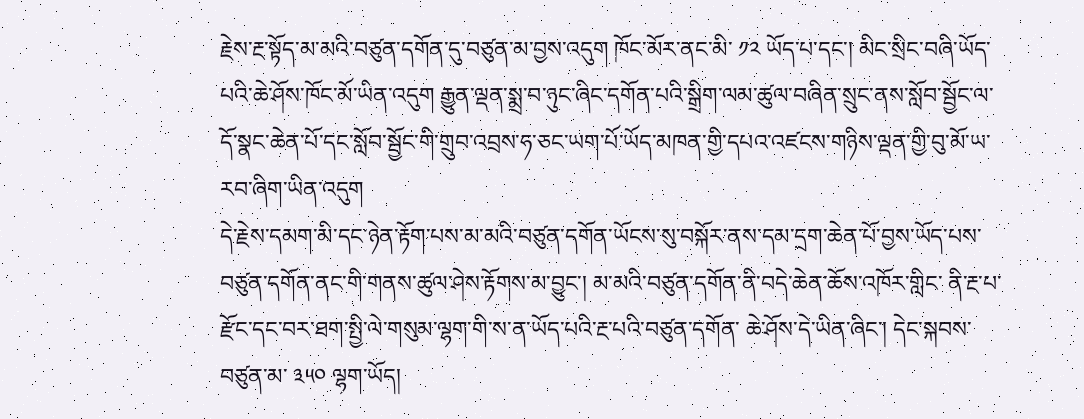རྗེས་རྔ་སྟོད་མ་མའི་བཙུན་དགོན་དུ་བཙུན་མ་བྱས་འདུག ཁོང་མོར་ནང་མི་ ༡༢ ཡོད་པ་དང་། མིང་སྲིང་བཞི་ཡོད་པའི་ཆེ་ཤོས་ཁོང་མོ་ཡིན་འདུག རྒྱུན་ལྡན་སྨྲ་བ་ཉུང་ཞིང་དགོན་པའི་སྒྲིག་ལམ་ཚུལ་བཞིན་སྲུང་ནས་སློབ་སྦྱོང་ལ་དོ་སྣང་ཆེན་པོ་དང་སློབ་སྦྱོང་གི་གྲུབ་འབྲས་ཧ་ཅང་ཡག་པོ་ཡོད་མཁན་གྱི་དཔའ་འཛངས་གཉིས་ལྡན་གྱི་བུ་མོ་ཡ་རབ་ཞིག་ཡིན་འདུག
དེ་རྗེས་དམག་མི་དང་ཉེན་རྟོག་པས་མ་མའི་བཙུན་དགོན་ཡོངས་སུ་བསྐོར་ནས་དམ་དྲག་ཆེན་པོ་བྱས་ཡོད་པས་བཙུན་དགོན་ནང་གི་གནས་ཚུལ་ཤེས་རྟོགས་མ་བྱུང་། མ་མའི་བཙུན་དགོན་ནི་བདེ་ཆེན་ཆོས་འཁོར་གླིང་ ནི་རྔ་པ་རྫོང་དང་བར་ཐག་སྤྱི་ལེ་གསུམ་ལྷག་གི་ས་ན་ཡོད་པའི་རྔ་པའི་བཙུན་དགོན་ ཆེ་ཤོས་དེ་ཡིན་ཞིང་། དེང་སྐབས་བཙུན་མ་ ༣༥༠ ལྷག་ཡོད།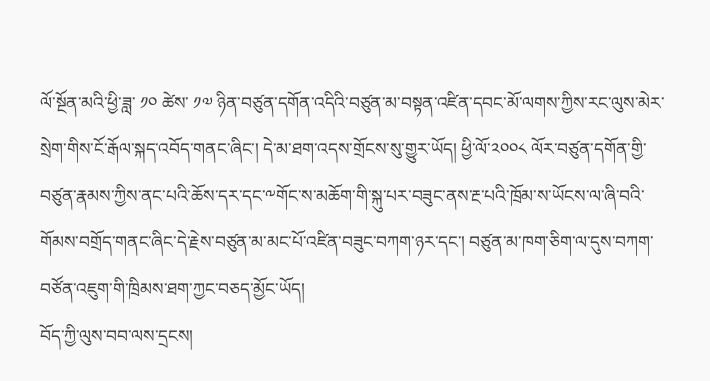ལོ་སྔོན་མའི་ཕྱི་ཟླ་ ༡༠ ཚེས་ ༡༧ ཉིན་བཙུན་དགོན་འདིའི་བཙུན་མ་བསྟན་འཛིན་དབང་མོ་ལགས་ཀྱིས་རང་ལུས་མེར་སྲེག་གིས་ངོ་རྒོལ་སྐད་འབོད་གནང་ཞིང་། དེ་མ་ཐག་འདས་གྲོངས་སུ་གྱུར་ཡོད། ཕྱི་ལོ་༢༠༠༨ ལོར་བཙུན་དགོན་གྱི་བཙུན་རྣམས་ཀྱིས་ནང་པའི་ཆོས་དར་དང་༸གོང་ས་མཆོག་གི་སྐུ་པར་བཟུང་ནས་རྔ་པའི་ཁྲོམ་ས་ཡོངས་ལ་ཞི་བའི་གོམས་བགྲོད་གནང་ཞིང་དེ་རྗེས་བཙུན་མ་མང་པོ་འཛིན་བཟུང་བཀག་ཉར་དང་། བཙུན་མ་ཁག་ཅིག་ལ་དུས་བཀག་བཙོན་འཇུག་གི་ཁྲིམས་ཐག་ཀྱང་བཅད་མྱོང་ཡོད།
བོད་ཀྱི་ལུས་བབ་ལས་དྲངས།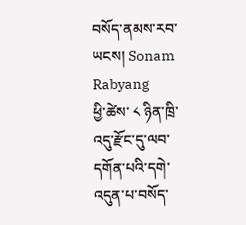བསོད་ནམས་རབ་ཡངས། Sonam Rabyang
ཕྱི་ཚེས་ ༨ ཉིན་ཁྲི་འདུ་རྫོང་དུ་ལབ་དགོན་པའི་དགེ་འདུན་པ་བསོད་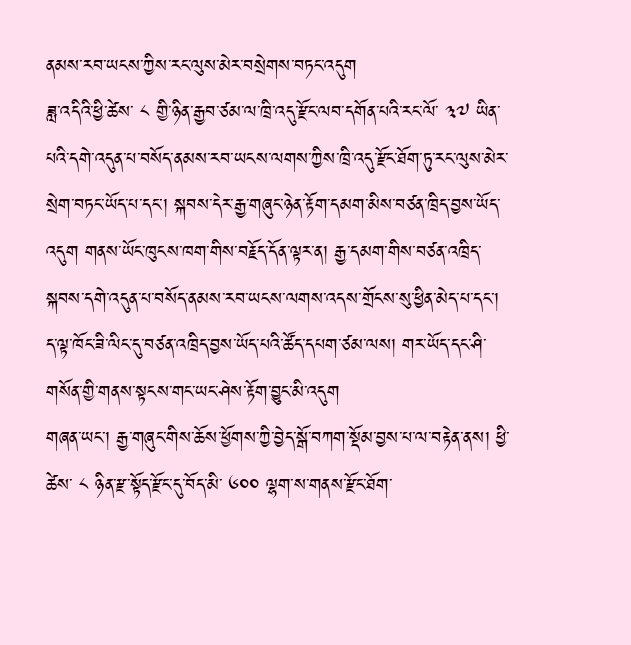ནམས་རབ་ཡངས་ཀྱིས་རང་ལུས་མེར་བསྲེགས་བཏང་འདུག
ཟླ་འདིའི་ཕྱི་ཚེས་ ༨ གྱི་ཉིན་རྒྱབ་ཙམ་ལ་ཁྲི་འདུ་རྫོང་ལབ་དགོན་པའི་རང་ལོ་ ༣༧ ཡིན་པའི་དགེ་འདུན་པ་བསོད་ནམས་རབ་ཡངས་ལགས་ཀྱིས་ཁྲི་འདུ་རྫོང་ཐོག་ཏུ་རང་ལུས་མེར་སྲེག་བཏང་ཡོད་པ་དང་། སྐབས་དེར་རྒྱ་གཞུང་ཉེན་རྟོག་དམག་མིས་བཙན་ཁྲིད་བྱས་ཡོད་འདུག གནས་ཡོང་ཁུངས་ཁག་གིས་བརྗོད་དོན་ལྟར་ན། རྒྱ་དམག་གིས་བཙན་འཁྲིད་སྐབས་དགེ་འདུན་པ་བསོད་ནམས་རབ་ཡངས་ལགས་འདས་གྲོངས་སུ་ཕྱིན་མེད་པ་དང་།  ད་ལྟ་ཁོང་ཟི་ལིང་དུ་བཙན་འཁྲིད་བྱས་ཡོད་པའི་ཚོད་དཔག་ཙམ་ལས། གར་ཡོད་དང་ཤི་གསོན་གྱི་གནས་སྟངས་གང་ཡང་ཤེས་རྟོག་བྱུང་མི་འདུག
གཞན་ཡང་། རྒྱ་གཞུང་གིས་ཆོས་ཕྱོགས་ཀྱི་བྱེད་སྒོ་བཀག་སྡོམ་བྱས་པ་ལ་བརྟེན་ནས། ཕྱི་ཚེས་ ༨ ཉིན་རྫ་སྟོད་རྫོང་དུ་བོད་མི་ ༦༠༠ ལྷག་ས་གནས་རྫོང་ཐོག་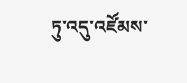ཏུ་འདུ་འཛོམས་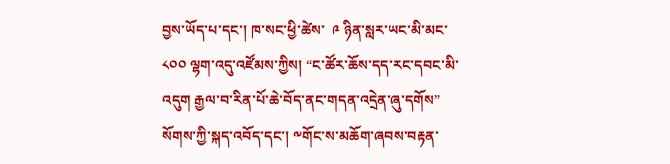བྱས་ཡོད་པ་དང་། ཁ་སང་ཕྱི་ཚེས་  ༩ ཉིན་སླར་ཡང་མི་མང་ ༨༠༠ ལྷག་འདུ་འཛོམས་ཀྱིས། “ང་ཚོར་ཆོས་དད་རང་དབང་མི་འདུག རྒྱལ་བ་རིན་པོ་ཆེ་བོད་ནང་གདན་འདྲེན་ཞུ་དགོས” སོགས་ཀྱི་སྐད་འབོད་དང་། ༸གོང་ས་མཆོག་ཞབས་བརྟན་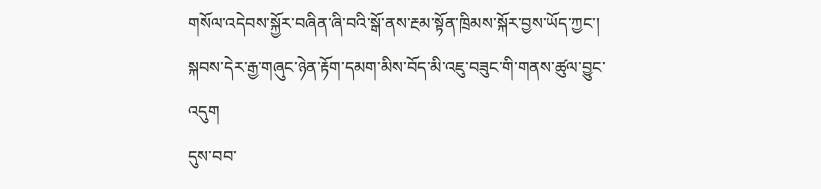གསོལ་འདེབས་སྐྱོར་བཞིན་ཞི་བའི་སྒོ་ནས་རྔམ་སྟོན་ཁྲིམས་སྐོར་བྱས་ཡོད་ཀྱང་། སྐབས་དེར་རྒྱ་གཞུང་ཉེན་རྟོག་དམག་མིས་བོད་མི་འཇུ་བཟུང་གི་གནས་ཚུལ་བྱུང་འདུག
དུས་བབ་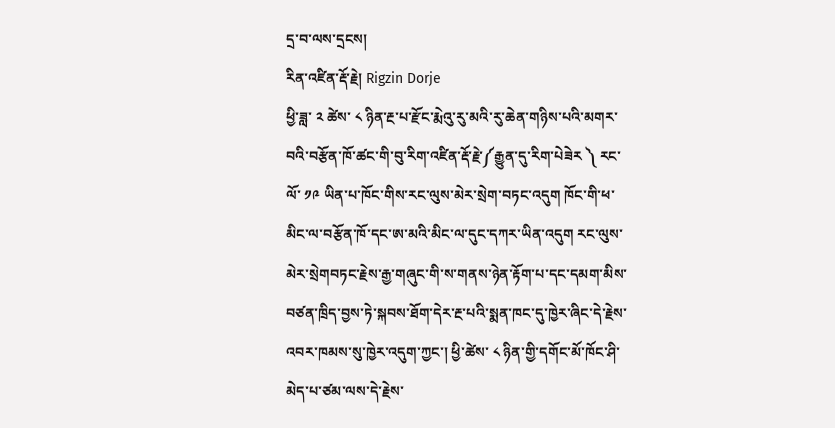དྲ་བ་ལས་དྲངས།
རིན་འཛིན་རྡོ་རྗེ། Rigzin Dorje
ཕྱི་ཟླ་ ༢ ཚེས་ ༨ ཉིན་རྔ་པ་རྫོང་རྨེའུ་རུ་མའི་རུ་ཆེན་གཉིས་པའི་མགར་བའི་བརྩོན་ཁོ་ཚང་གི་བུ་རིག་འཛིན་རྡོ་རྗེ་༼རྒྱུན་དུ་རིག་པེཟེར ༽ རང་ལོ་ ༡༩ ཡིན་པ་ཁོང་གིས་རང་ལུས་མེར་སྲེག་བཏང་འདུག ཁོང་གི་ཕ་མིང་ལ་བརྩོན་ཁོ་དང་ཨ་མའི་མིང་ལ་དུང་དཀར་ཡིན་འདུག རང་ལུས་མེར་སྲེགབཏང་རྗེས་རྒྱ་གཞུང་གི་ས་གནས་ཉེན་རྟོག་པ་དང་དམག་མིས་བཙན་ཁྲིད་བྱས་ཏེ་སྐབས་ཐོག་དེར་རྔ་པའི་སྨན་ཁང་དུ་ཁྱེར་ཞིང་དེ་རྗེས་འབར་ཁམས་སུ་ཁྱེར་འདུག་ཀྱང་། ཕྱི་ཚེས་ ༨ ཉིན་གྱི་དགོང་མོ་ཁོང་ཤི་མེད་པ་ཙམ་ལས་དེ་རྗེས་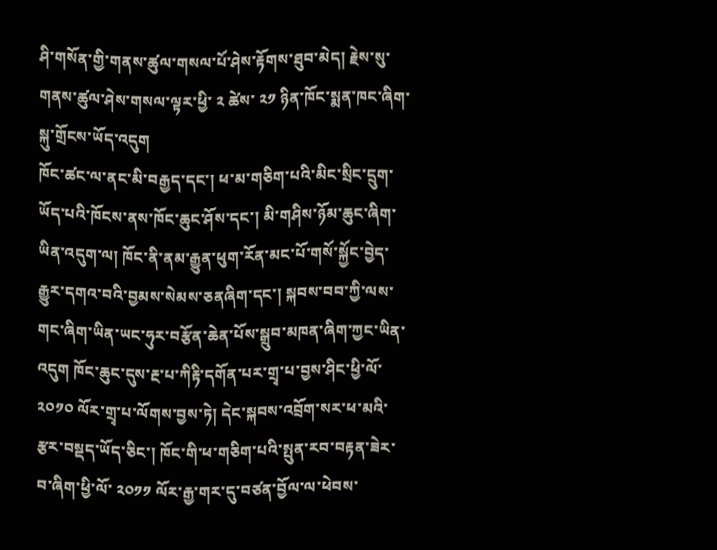ཤི་གསོན་གྱི་གནས་ཚུལ་གསལ་པོ་ཤེས་རྟོགས་ཐུབ་མེད། རྗེས་སུ་གནས་ཚུལ་ཤེས་གསལ་ལྟར་ཕྱི་ ༢ ཚེས་ ༢༡ ཉིན་ཁོང་སྨན་ཁང་ཞིག་སྐུ་གྲོངས་ཡོད་འདུག
ཁོང་ཚང་ལ་ནང་མི་བརྒྱད་དང་། ཕ་མ་གཅིག་པའི་མིང་སྲིང་དྲུག་ཡོད་པའི་ཁོངས་ནས་ཁོང་ཆུང་ཤོས་དང་། མི་གཤིས་ཉོམ་ཆུང་ཞིག་ཡིན་འདུག་ལ། ཁོང་ནི་ནམ་རྒྱུན་ཕུག་རོན་མང་པོ་གསོ་སྐྱོང་བྱེད་རྒྱུར་དགའ་བའི་བྱམས་སེམས་ཅནཞིག་དང་། སྐབས་བབ་ཀྱི་ལས་གང་ཞིག་ཡིན་ཡང་ཧུར་བརྩོན་ཆེན་པོས་སྒྲུབ་མཁན་ཞིག་ཀྱང་ཡིན་འདུག ཁོང་ཆུང་དུས་རྔ་པ་ཀིརྟི་དགོན་པར་གྲྭ་པ་བྱས་ཤིང་ཕྱི་ལོ་ ༢༠༡༠ ལོར་གྲྭ་པ་ལོགས་བྱས་ཏེ། དེང་སྐབས་འབྲོག་སར་ཕ་མའི་རྩར་བསྡད་ཡོད་ཅིང་། ཁོང་གི་ཕ་གཅིག་པའི་སྤུན་རབ་བརྟན་ཟེར་བ་ཞིག་ཕྱི་ལོ་ ༢༠༡༡ ལོར་རྒྱ་གར་དུ་བཙན་བྱོལ་ལ་ཕེབས་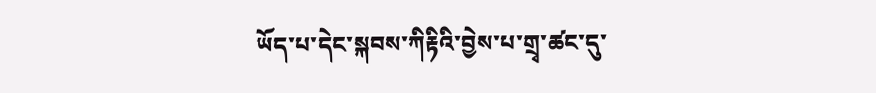ཡོད་པ་དེང་སྐབས་ཀིརྟིའི་བྱེས་པ་གྲྭ་ཚང་དུ་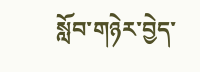སློབ་གཉེར་བྱེད་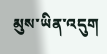མུས་ཡིན་འདུག